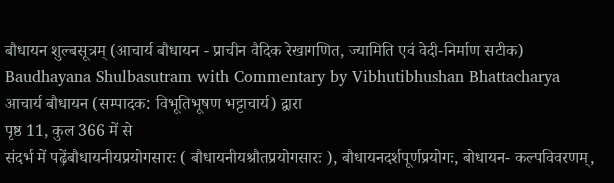बौधायन शुल्बसूत्रम् (आचार्य बौधायन - प्राचीन वैदिक रेखागणित, ज्यामिति एवं वेदी-निर्माण सटीक)
Baudhayana Shulbasutram with Commentary by Vibhutibhushan Bhattacharya
आचार्य बौधायन (सम्पादक: विभूतिभूषण भट्टाचार्य) द्वारा
पृष्ठ 11, कुल 366 में से
संदर्भ में पढ़ेंबौधायनीयप्रयोगसारः ( बौधायनीयश्रौतप्रयोगसारः ), बौधायनदर्शपूर्णप्रयोगः, बोधायन- कल्पविवरणम्,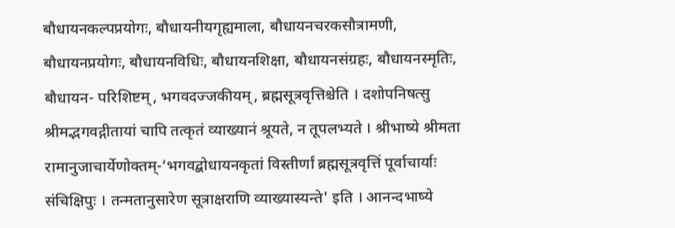बौधायनकल्पप्रयोगः, बौधायनीयगृह्यमाला, बौधायनचरकसौत्रामणी, बौधायनप्रयोगः, बौधायनविधिः, बौधायनशिक्षा, बौधायनसंग्रहः, बौधायनस्मृतिः, बौधायन- परिशिष्टम्, भगवदज्जकीयम्, ब्रह्मसूत्रवृत्तिश्चेति । दशोपनिषत्सु श्रीमद्भगवद्गीतायां चापि तत्कृतं व्याख्यानं श्रूयते, न तूपलभ्यते । श्रीभाष्ये श्रीमता रामानुजाचार्येणोक्तम्-‘भगवद्बोधायनकृतां विस्तीर्णां ब्रह्मसूत्रवृत्तिं पूर्वाचार्याः संचिक्षिपुः । तन्मतानुसारेण सूत्राक्षराणि व्याख्यास्यन्ते' इति । आनन्दभाष्ये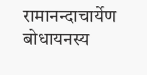रामानन्दाचार्येण बोधायनस्य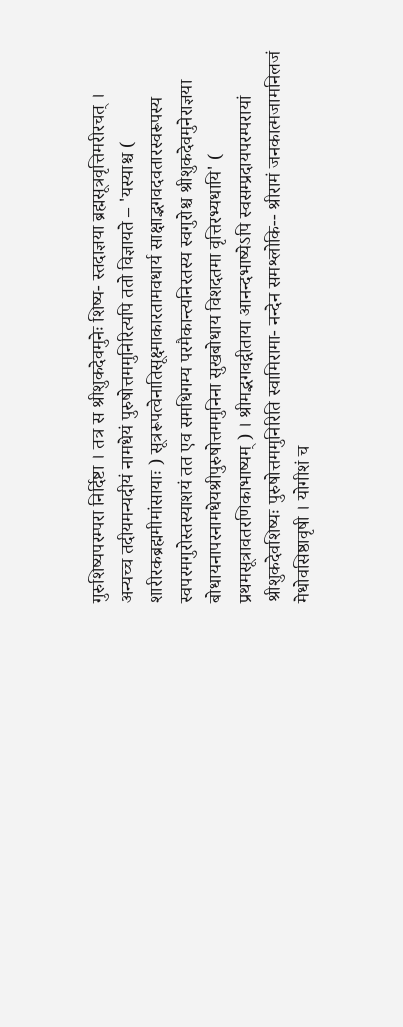गुरुशिष्यपरम्परा निर्दिष्टा । तत्र स श्रीशुकदेवमुनेः शिष्य- स्तदाज्ञया ब्रह्मसूत्रवृत्तिमरीरचत् । अन्यच्च तदीयमन्यदीयं नामधेयं पुरुषोत्तममुनिरित्यपि ततो विज्ञायते – 'यस्याश्च ( शारीरकब्रह्ममीमांसायाः ) सूत्ररूपत्वेनातिसूक्ष्माकारतामवधार्य साक्षाद्भगवदवतारस्वरूपस्य स्वपरमगुरोस्तस्याशयं तत एव समधिगम्य परमैकान्त्यनिरतस्य स्वगुरोश्च श्रीशुकदेवमुनेराज्ञया बोधायनापरनामधेयश्रीपुरुषोत्तममुनिना सुखबोधाय विशदतमा वृत्तिरभ्यधायि' ( प्रथमसूत्रावतरणिकाभाष्यम् ) । श्रीमद्भगवद्गीताया आनन्दभाष्येऽपि स्वसम्प्रदायपरम्परायां श्रीशुकदेवशिष्यः पुरुषोत्तममुनिरिति स्वामिरामा- नन्देन समश्लोकि-- श्रीरामं जनकात्मजामनिलजं मेधोवसिष्ठावृषी । योगीशं च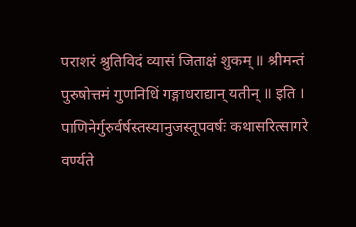पराशरं श्रुतिविदं व्यासं जिताक्षं शुकम् ॥ श्रीमन्तं पुरुषोत्तमं गुणनिधिं गङ्गाधराद्यान् यतीन् ॥ इति । पाणिनेर्गुरुर्वर्षस्तस्यानुजस्तूपवर्षः कथासरित्सागरे वर्ण्यते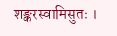शङ्करस्वामिसुतः ।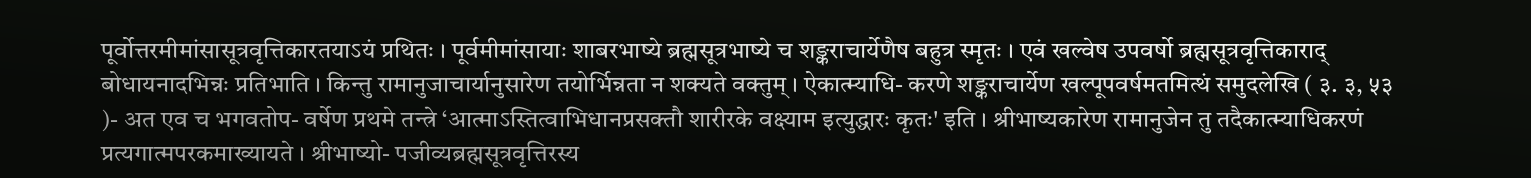पूर्वोत्तरमीमांसासूत्रवृत्तिकारतयाऽयं प्रथितः । पूर्वमीमांसायाः शाबरभाष्ये ब्रह्मसूत्रभाष्ये च शङ्कराचार्येणैष बहुत्र स्मृतः । एवं खल्वेष उपवर्षो ब्रह्मसूत्रवृत्तिकाराद् बोधायनादभिन्नः प्रतिभाति । किन्तु रामानुजाचार्यानुसारेण तयोर्भिन्नता न शक्यते वक्तुम् । ऐकात्म्याधि- करणे शङ्कराचार्येण खल्पूपवर्षमतमित्थं समुदलेखि ( ३. ३, ५३ )- अत एव च भगवतोप- वर्षेण प्रथमे तन्त्रे ‘आत्माऽस्तित्वाभिधानप्रसक्तौ शारीरके वक्ष्याम इत्युद्धारः कृतः' इति । श्रीभाष्यकारेण रामानुजेन तु तदैकात्म्याधिकरणं प्रत्यगात्मपरकमाख्यायते । श्रीभाष्यो- पजीव्यब्रह्मसूत्रवृत्तिरस्य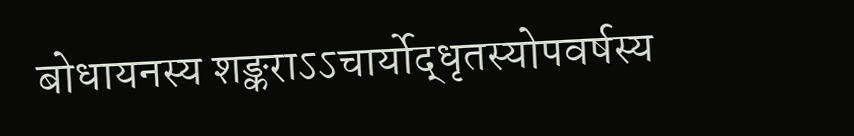बोधायनस्य शङ्कराऽऽचार्योद्धृतस्योपवर्षस्य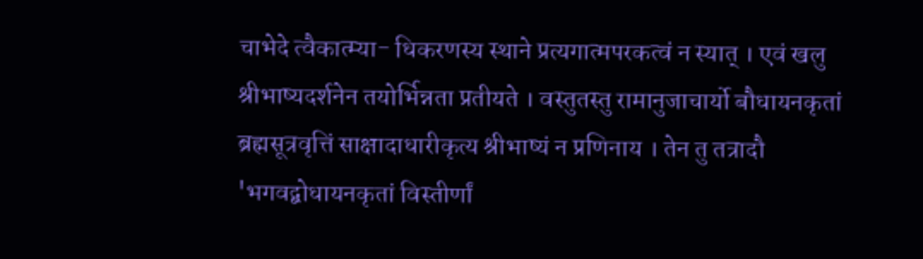चाभेदे त्वैकात्म्या- धिकरणस्य स्थाने प्रत्यगात्मपरकत्वं न स्यात् । एवं खलु श्रीभाष्यदर्शनेन तयोर्भिन्नता प्रतीयते । वस्तुतस्तु रामानुजाचार्यो बौधायनकृतां ब्रह्मसूत्रवृत्तिं साक्षादाधारीकृत्य श्रीभाष्यं न प्रणिनाय । तेन तु तत्रादौ 'भगवद्बोधायनकृतां विस्तीर्णां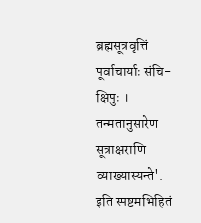ब्रह्मसूत्रवृत्तिं पूर्वाचार्याः संचि- क्षिपुः । तन्मतानुसारेण सूत्राक्षराणि व्याख्यास्यन्ते'. इति स्पष्टमभिहितं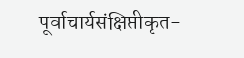पूर्वाचार्यसंक्षिप्तीकृत-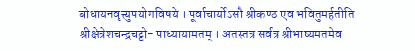बोधायनवृत्त्युपयोगविषये । पूर्वाचार्योऽसौ श्रीकण्ठ एव भवितुमर्हतीति श्रीक्षेत्रेशचन्द्रचट्टो- पाध्यायामतम् । अतस्तत्र सर्वत्र श्रीभाष्यमतमेव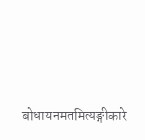बोधायनमतमित्यङ्गीकारे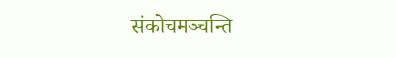संकोचमञ्चन्ति